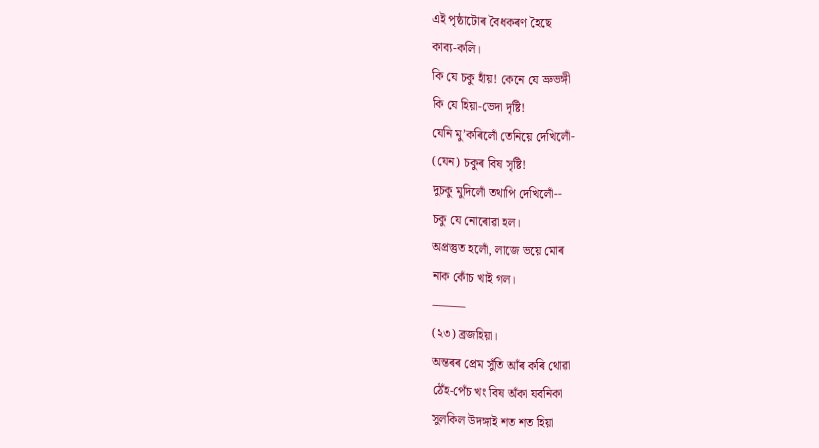এই পৃষ্ঠাটোৰ বৈধকৰণ হৈছে
কাব্য-কলি।
কি যে চকু হাঁয়! কেনে যে ভ্ৰুভঙ্গী
কি যে হিয়া-ভেদা দৃষ্টি!
যেনি মু’কৰিলোঁ তেনিয়ে দেখিলোঁ-
(যেন) চকুৰ বিষ সৃষ্টি!
দুচকু মুদিলোঁ তথাপি দেখিলোঁ--
চকু যে নোৰোৱা হল।
অপ্ৰস্তুত হলোঁ, লাজে ভয়ে মোৰ
নাক কোঁচ খাই গল।
⸻
(২৩) ব্ৰজহিয়া।
অন্তৰৰ প্ৰেম সুঁতি আঁৰ কৰি থোৱা
ঠেঁহ-পেঁচ খং বিষ অঁকা যবনিকা
সুলকিল উদঙ্গাই শত শত হিয়া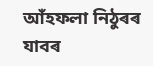আঁহফলা নিঠুৰৰ যাবৰ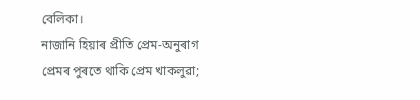বেলিকা।
নাজানি হিয়াৰ প্ৰীতি প্ৰেম-অনুৰাগ
প্ৰেমৰ পুৰতে থাকি প্ৰেম খাকলুৱা;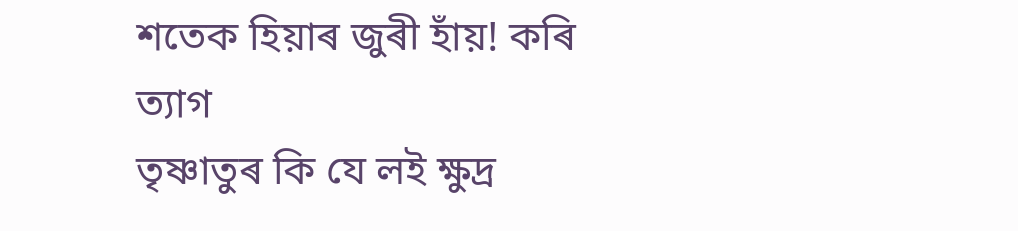শতেক হিয়াৰ জুৰী হাঁয়! কৰি ত্যাগ
তৃষ্ণাতুৰ কি যে লই ক্ষুদ্ৰ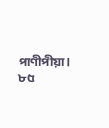পাণীপীয়া।
৮৫